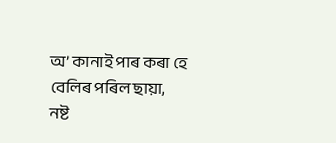অ’ কানাই পাৰ কৰা হে বেলিৰ পৰিল ছায়া,
নষ্ট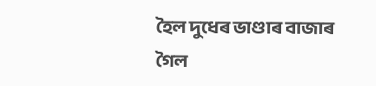হৈল দুধেৰ ভাণ্ডাৰ বাজাৰ গৈল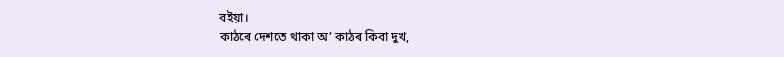বইয়া।
কাঠৰে দেশতে থাকা অ’ কাঠৰ কিবা দুখ,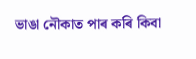ভাঙা নৌকাত পাৰ কৰি কিবা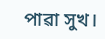পাৱা সুখ।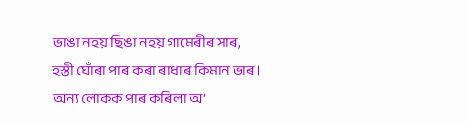ভাঙা নহয় ছিঙা নহয় গামেৰীৰ সাৰ,
হস্তী ঘোঁৰা পাৰ কৰা ৰাধাৰ কিমান ভাৰ।
অন্য লোকক পাৰ কৰিলা অ’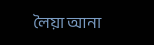লৈয়া আনা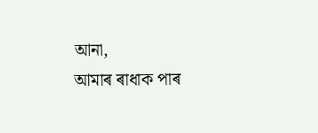আনা,
আমাৰ ৰাধাক পাৰ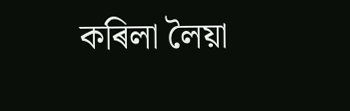কৰিলা লৈয়া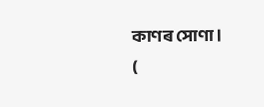কাণৰ সোণা।
(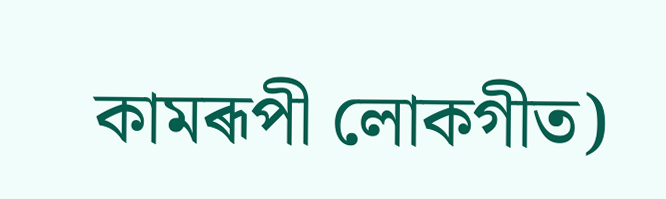কামৰূপী লোকগীত)